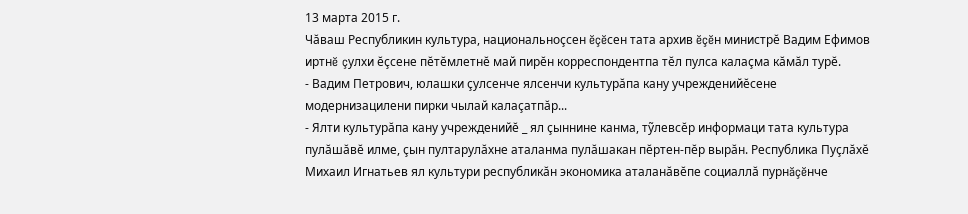13 марта 2015 г.
Чăваш Республикин культура, национальноçсен ĕçĕсен тата архив ĕçĕн министрĕ Вадим Ефимов иртнĕ çулхи ĕçсене пĕтĕмлетнĕ май пирĕн корреспондентпа тĕл пулса калаçма кăмăл турĕ.
- Вадим Петрович, юлашки çулсенче ялсенчи культурăпа кану учрежденийĕсене модернизацилени пирки чылай калаçатпăр...
- Ялти культурăпа кану учрежденийĕ _ ял çыннине канма, тỹлевсĕр информаци тата культура пулăшăвĕ илме, çын пултарулăхне аталанма пулăшакан пĕртен-пĕр вырăн. Республика Пуçлăхĕ Михаил Игнатьев ял культури республикăн экономика аталанăвĕпе социаллă пурнăçĕнче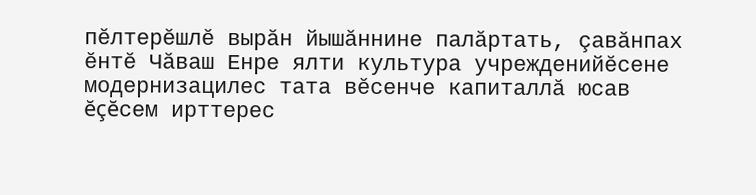пĕлтерĕшлĕ вырăн йышăннине палăртать, çавăнпах ĕнтĕ Чăваш Енре ялти культура учрежденийĕсене модернизацилес тата вĕсенче капиталлă юсав ĕçĕсем ирттерес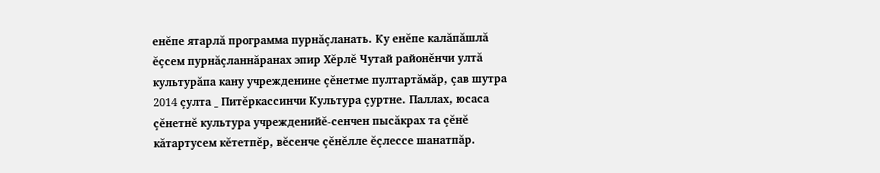енĕпе ятарлă программа пурнăçланать. Ку енĕпе калăпăшлă ĕçсем пурнăçланнăранах эпир Хĕрлĕ Чутай районĕнчи ултă культурăпа кану учрежденине çĕнетме пултартăмăр, çав шутра 2014 çулта _ Питĕркассинчи Культура çуртне. Паллах, юсаса çĕнетнĕ культура учрежденийĕ-сенчен пысăкрах та çĕнĕ кăтартусем кĕтетпĕр, вĕсенче çĕнĕлле ĕçлессе шанатпăр.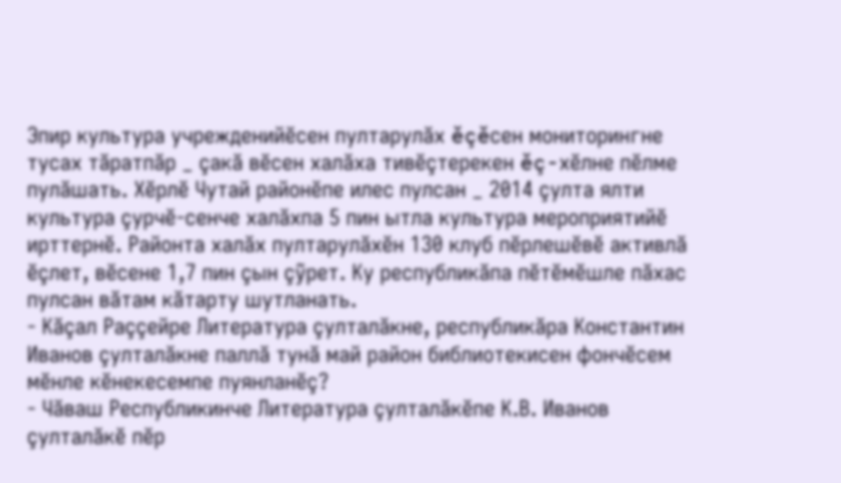Эпир культура учрежденийĕсен пултарулăх ĕçĕсен мониторингне тусах тăратпăр _ çакă вĕсен халăха тивĕçтерекен ĕç-хĕлне пĕлме пулăшать. Хĕрлĕ Чутай районĕпе илес пулсан _ 2014 çулта ялти культура çурчĕ-сенче халăхпа 5 пин ытла культура мероприятийĕ ирттернĕ. Районта халăх пултарулăхĕн 130 клуб пĕрлешĕвĕ активлă ĕçлет, вĕсене 1,7 пин çын çỹрет. Ку республикăпа пĕтĕмĕшле пăхас пулсан вăтам кăтарту шутланать.
- Кăçал Раççейре Литература çулталăкне, республикăра Константин Иванов çулталăкне паллă тунă май район библиотекисен фончĕсем мĕнле кĕнекесемпе пуянланĕç?
- Чăваш Республикинче Литература çулталăкĕпе К.В. Иванов çулталăкĕ пĕр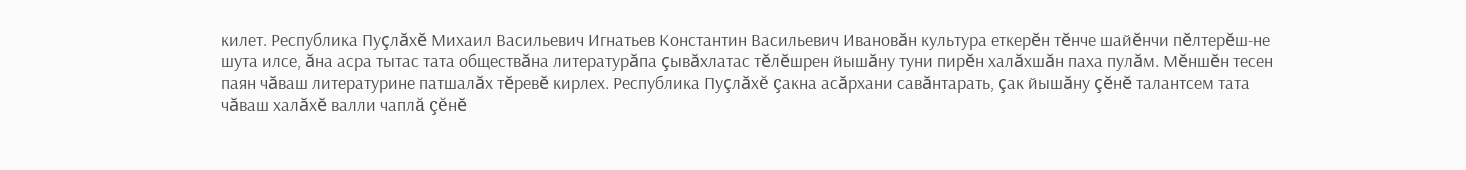килет. Республика Пуçлăхĕ Михаил Васильевич Игнатьев Константин Васильевич Ивановăн культура еткерĕн тĕнче шайĕнчи пĕлтерĕш-не шута илсе, ăна асра тытас тата обществăна литературăпа çывăхлатас тĕлĕшрен йышăну туни пирĕн халăхшăн паха пулăм. Мĕншĕн тесен паян чăваш литературине патшалăх тĕревĕ кирлех. Республика Пуçлăхĕ çакна асăрхани савăнтарать, çак йышăну çĕнĕ талантсем тата чăваш халăхĕ валли чаплă çĕнĕ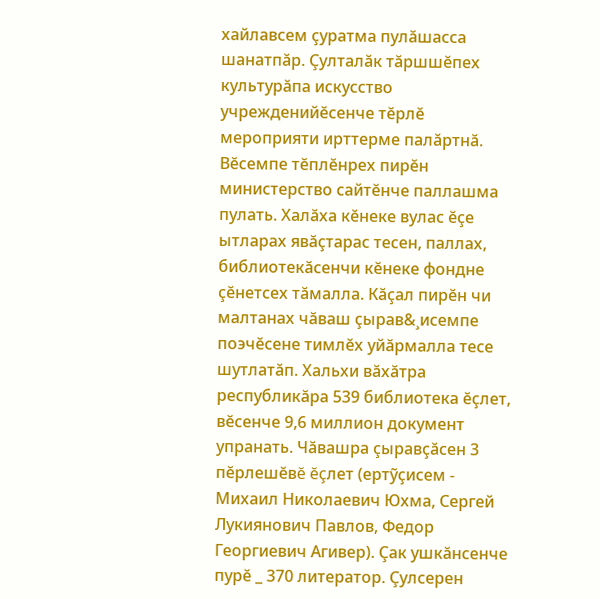хайлавсем çуратма пулăшасса шанатпăр. Çулталăк тăршшĕпех культурăпа искусство учрежденийĕсенче тĕрлĕ мероприяти ирттерме палăртнă. Вĕсемпе тĕплĕнрех пирĕн министерство сайтĕнче паллашма пулать. Халăха кĕнеке вулас ĕçе ытларах явăçтарас тесен, паллах, библиотекăсенчи кĕнеке фондне çĕнетсех тăмалла. Кăçал пирĕн чи малтанах чăваш çырав&¸исемпе поэчĕсене тимлĕх уйăрмалла тесе шутлатăп. Хальхи вăхăтра республикăра 539 библиотека ĕçлет, вĕсенче 9,6 миллион документ упранать. Чăвашра çыравçăсен 3 пĕрлешĕвĕ ĕçлет (ертỹçисем - Михаил Николаевич Юхма, Сергей Лукиянович Павлов, Федор Георгиевич Агивер). Çак ушкăнсенче пурĕ _ 370 литератор. Çулсерен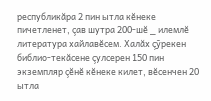республикăра 2 пин ытла кĕнеке пичетленет, çав шутра 200-шĕ _ илемлĕ литература хайлавĕсем. Халăх çỹрекен библио-текăсене çулсерен 150 пин экземпляр çĕнĕ кĕнеке килет, вĕсенчен 20 ытла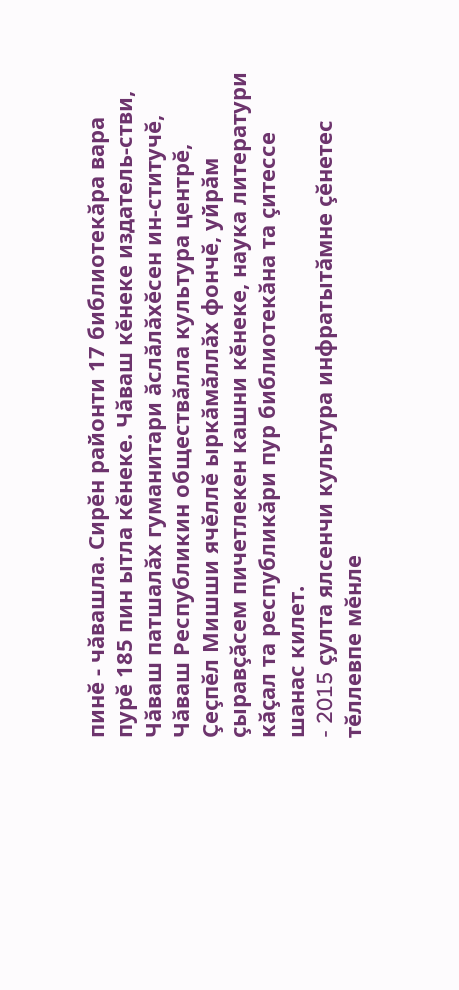пинĕ - чăвашла. Сирĕн районти 17 библиотекăра вара пурĕ 185 пин ытла кĕнеке. Чăваш кĕнеке издатель-стви, Чăваш патшалăх гуманитари ăслăлăхĕсен ин-ститучĕ, Чăваш Республикин обществăлла культура центрĕ, Çеçпĕл Мишши ячĕллĕ ыркăмăллăх фончĕ, уйрăм çыравçăсем пичетлекен кашни кĕнеке, наука литератури кăçал та республикăри пур библиотекăна та çитессе шанас килет.
- 2015 çулта ялсенчи культура инфратытăмне çĕнетес тĕллевпе мĕнле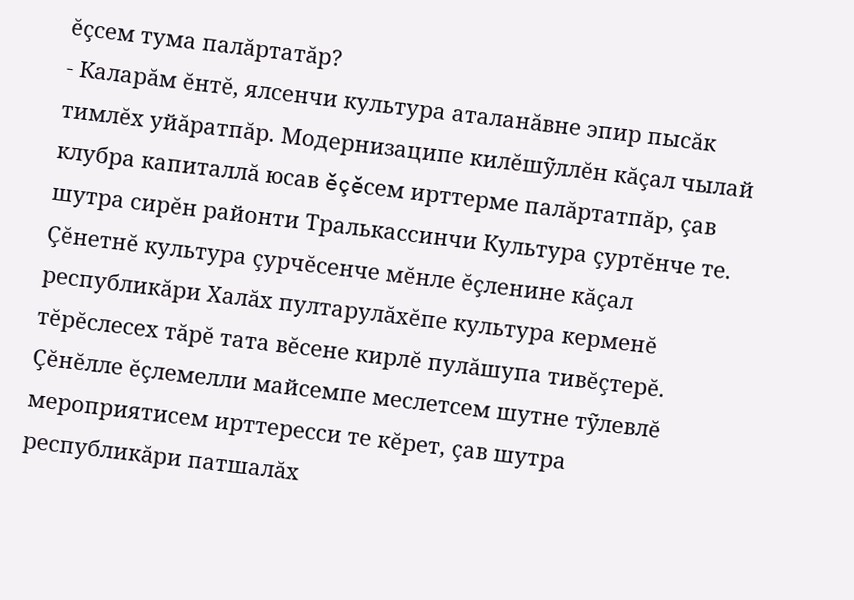ĕçсем тума палăртатăр?
- Каларăм ĕнтĕ, ялсенчи культура аталанăвне эпир пысăк тимлĕх уйăратпăр. Модернизаципе килĕшỹллĕн кăçал чылай клубра капиталлă юсав ĕçĕсем ирттерме палăртатпăр, çав шутра сирĕн районти Тралькассинчи Культура çуртĕнче те. Çĕнетнĕ культура çурчĕсенче мĕнле ĕçленине кăçал республикăри Халăх пултарулăхĕпе культура керменĕ тĕрĕслесех тăрĕ тата вĕсене кирлĕ пулăшупа тивĕçтерĕ. Çĕнĕлле ĕçлемелли майсемпе меслетсем шутне тỹлевлĕ мероприятисем ирттересси те кĕрет, çав шутра республикăри патшалăх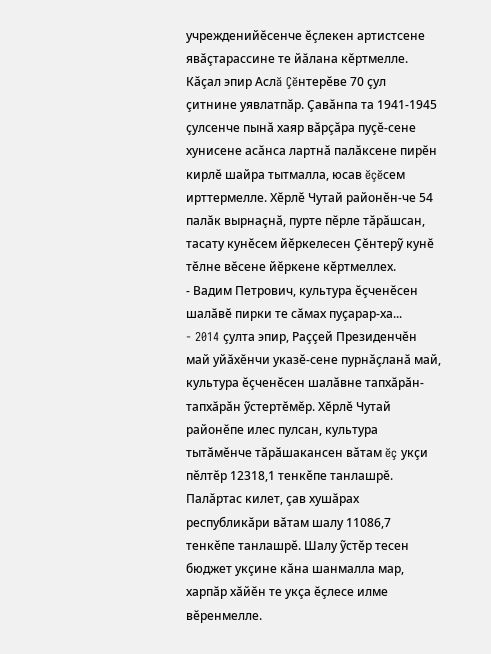учрежденийĕсенче ĕçлекен артистсене явăçтарассине те йăлана кĕртмелле. Кăçал эпир Аслă Çĕнтерĕве 70 çул çитнине уявлатпăр. Çавăнпа та 1941-1945 çулсенче пынă хаяр вăрçăра пуçĕ-сене хунисене асăнса лартнă палăксене пирĕн кирлĕ шайра тытмалла, юсав ĕçĕсем ирттермелле. Хĕрлĕ Чутай районĕн-че 54 палăк вырнаçнă, пурте пĕрле тăрăшсан, тасату кунĕсем йĕркелесен Çĕнтерỹ кунĕ тĕлне вĕсене йĕркене кĕртмеллех.
- Вадим Петрович, культура ĕçченĕсен шалăвĕ пирки те сăмах пуçарар-ха...
- 2014 çулта эпир, Раççей Президенчĕн май уйăхĕнчи указĕ-сене пурнăçланă май, культура ĕçченĕсен шалăвне тапхăрăн-тапхăрăн ỹстертĕмĕр. Хĕрлĕ Чутай районĕпе илес пулсан, культура тытăмĕнче тăрăшакансен вăтам ĕç укçи пĕлтĕр 12318,1 тенкĕпе танлашрĕ. Палăртас килет, çав хушăрах республикăри вăтам шалу 11086,7 тенкĕпе танлашрĕ. Шалу ỹстĕр тесен бюджет укçине кăна шанмалла мар, харпăр хăйĕн те укçа ĕçлесе илме вĕренмелле.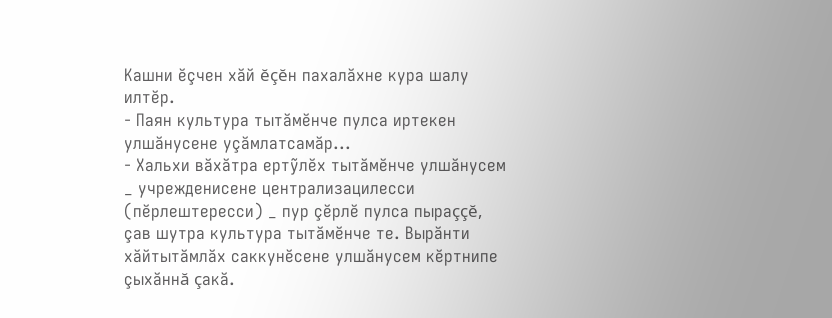Кашни ĕçчен хăй ĕçĕн пахалăхне кура шалу илтĕр.
- Паян культура тытăмĕнче пулса иртекен улшăнусене уçăмлатсамăр...
- Хальхи вăхăтра ертỹлĕх тытăмĕнче улшăнусем _ учрежденисене централизацилесси (пĕрлештересси) _ пур çĕрлĕ пулса пыраççĕ, çав шутра культура тытăмĕнче те. Вырăнти хăйтытăмлăх саккунĕсене улшăнусем кĕртнипе çыхăннă çакă.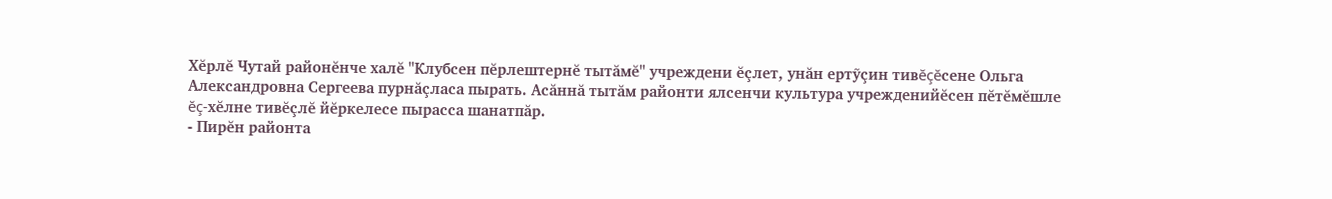Хĕрлĕ Чутай районĕнче халĕ "Клубсен пĕрлештернĕ тытăмĕ" учреждени ĕçлет, унăн ертỹçин тивĕçĕсене Ольга Александровна Сергеева пурнăçласа пырать. Асăннă тытăм районти ялсенчи культура учрежденийĕсен пĕтĕмĕшле ĕç-хĕлне тивĕçлĕ йĕркелесе пырасса шанатпăр.
- Пирĕн районта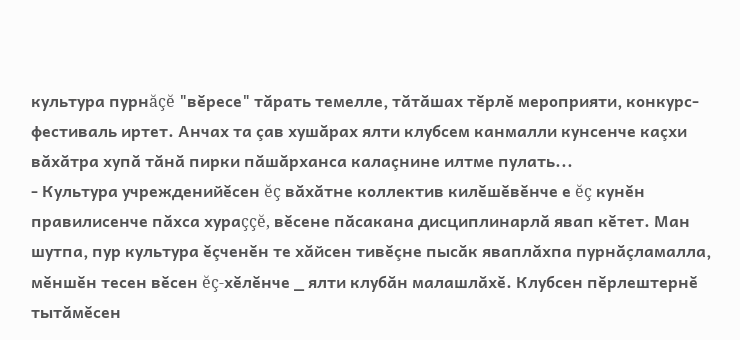культура пурнăçĕ "вĕресе" тăрать темелле, тăтăшах тĕрлĕ мероприяти, конкурс-фестиваль иртет. Анчах та çав хушăрах ялти клубсем канмалли кунсенче каçхи вăхăтра хупă тăнă пирки пăшăрханса калаçнине илтме пулать...
- Культура учрежденийĕсен ĕç вăхăтне коллектив килĕшĕвĕнче е ĕç кунĕн правилисенче пăхса хураççĕ, вĕсене пăсакана дисциплинарлă явап кĕтет. Ман шутпа, пур культура ĕçченĕн те хăйсен тивĕçне пысăк яваплăхпа пурнăçламалла, мĕншĕн тесен вĕсен ĕç-хĕлĕнче _ ялти клубăн малашлăхĕ. Клубсен пĕрлештернĕ тытăмĕсен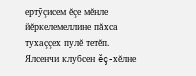ертỹçисем ĕçе мĕнле йĕркелемеллине пăхса тухаççех пулĕ тетĕп. Ялсенчи клубсен ĕç-хĕлне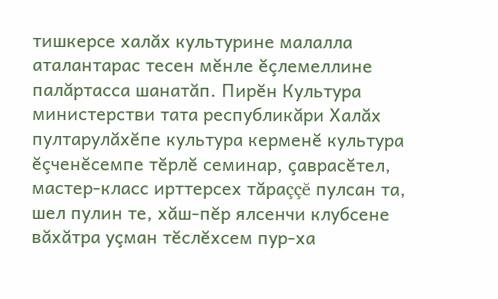тишкерсе халăх культурине малалла аталантарас тесен мĕнле ĕçлемеллине палăртасса шанатăп. Пирĕн Культура министерстви тата республикăри Халăх пултарулăхĕпе культура керменĕ культура ĕçченĕсемпе тĕрлĕ семинар, çаврасĕтел, мастер-класс ирттерсех тăраççĕ пулсан та, шел пулин те, хăш-пĕр ялсенчи клубсене вăхăтра уçман тĕслĕхсем пур-ха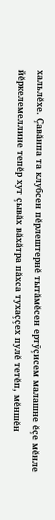хальлĕхе. Çавăнпа та клубсен пĕрлештернĕ тытăмĕсен ертỹçисем малашне ĕçе мĕнле йĕркелемеллине тепĕр хут çывăх вăхăтра пăхса тухаççех пулĕ тетĕп, мĕншĕн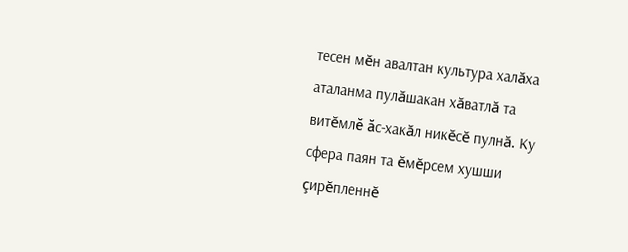тесен мĕн авалтан культура халăха аталанма пулăшакан хăватлă та витĕмлĕ ăс-хакăл никĕсĕ пулнă. Ку сфера паян та ĕмĕрсем хушши çирĕпленнĕ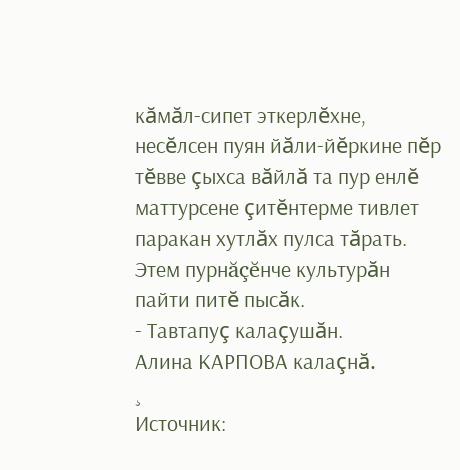кăмăл-сипет эткерлĕхне, несĕлсен пуян йăли-йĕркине пĕр тĕвве çыхса вăйлă та пур енлĕ маттурсене çитĕнтерме тивлет паракан хутлăх пулса тăрать. Этем пурнăçĕнче культурăн пайти питĕ пысăк.
- Тавтапуç калаçушăн.
Алина КАРПОВА калаçнă.
¸
Источник: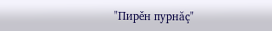"Пирěн пурнăç"